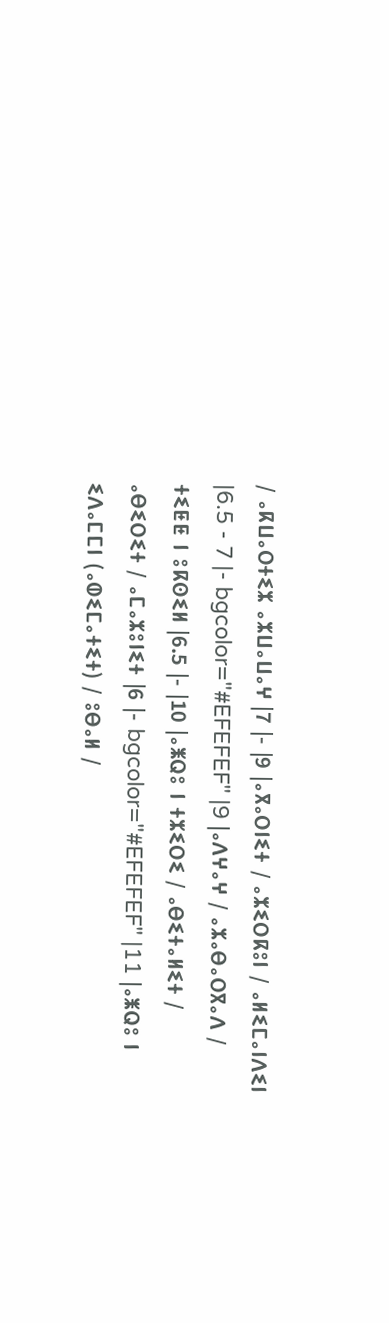/ ⴰⴽⵡⴰⵔⵜⵉⵣ ⴰⵣⵡⴰⵡⴰⵖ |7 |- |9 |ⴰⴳⴰⵔⵏⵉⵜ / ⴰⵣⵉⵔⴽⵓⵏ / ⴰⵍⵉⵎⴰⵏⴷⵉⵏ |6.5 - 7 |- bgcolor="#EFEFEF" |9 |ⴰⴷⵖⴰⵖ / ⴰⵣⴰⴱⴰⵔⴳⴰⴷ / ⵜⵉⵟⵟ ⵏ ⵓⴽⵙⵉⵍ |6.5 |- |10 |ⴰⵥⵕⵓ ⵏ ⵜⵣⵉⵔⵉ / ⴰⴱⵉⵜⴰⵍⵉⵜ / ⴰⴱⵉⵔⵉⵜ / ⴰⵎⴰⵣⵓⵏⵉⵜ |6 |- bgcolor="#EFEFEF" |11 |ⴰⵥⵕⵓ ⵏ ⵉⴷⴰⵎⵎⵏ (ⴰⵀⵉⵎⴰⵜⵉⵜ) / ⵓⴱⴰⵍ /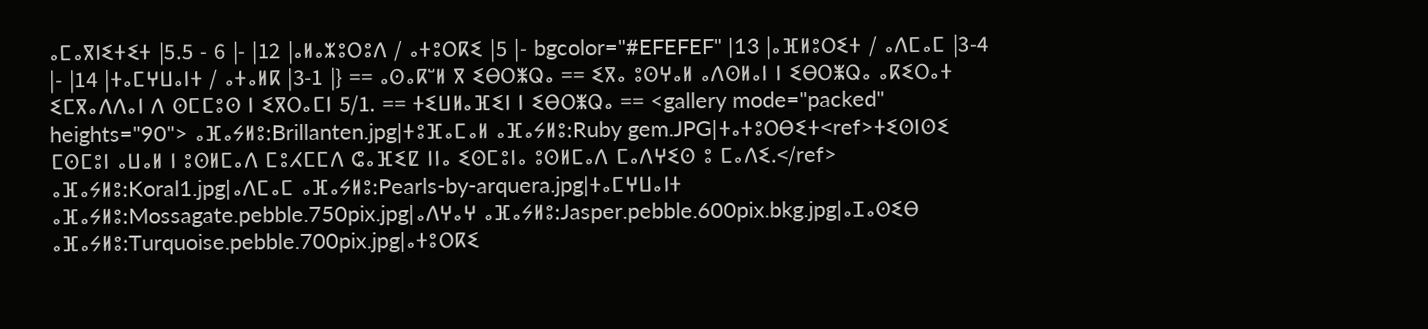ⴰⵎⴰⴳⵏⵉⵜⵉⵜ |5.5 - 6 |- |12 |ⴰⵍⴰⵣⵓⵔⵓⴷ / ⴰⵜⵓⵔⴽⵉ |5 |- bgcolor="#EFEFEF" |13 |ⴰⴼⵍⵓⵔⵉⵜ / ⴰⴷⵎⴰⵎ |3-4 |- |14 |ⵜⴰⵎⵖⵡⴰⵏⵜ / ⴰⵜⴰⵍⴽ |3-1 |} == ⴰⵙⴰⴽⵯⵍ ⴳ ⵉⴱⵔⵥⵕⴰ == ⵉⴳⴰ ⵓⵙⵖⴰⵍ ⴰⴷⵙⵍⴰⵏ ⵏ ⵉⴱⵔⵥⵕⴰ ⴰⴽⵉⵔⴰⵜ ⵉⵎⴳⴰⴷⴷⴰⵏ ⴷ ⵙⵎⵎⵓⵙ ⵏ ⵉⴳⵔⴰⵎⵏ 5/1. == ⵜⵉⵡⵍⴰⴼⵉⵏ ⵏ ⵉⴱⵔⵥⵕⴰ == <gallery mode="packed" heights="90"> ⴰⴼⴰⵢⵍⵓ:Brillanten.jpg|ⵜⵓⴼⴰⵎⴰⵍ ⴰⴼⴰⵢⵍⵓ:Ruby gem.JPG|ⵜⴰⵜⵓⵔⴱⵉⵜ<ref>ⵜⵉⵙⵏⵙⵉ ⵎⵙⵎⵓⵏ ⴰⵡⴰⵍ ⵏ ⵓⵙⵍⵎⴰⴷ ⵎⵓⵃⵎⵎⴷ ⵛⴰⴼⵉⵇ ⵏⵏⴰ ⵉⵙⵎⵓⵏⴰ ⵓⵙⵍⵎⴰⴷ ⵎⴰⴷⵖⵉⵙ ⵓ ⵎⴰⴷⵉ.</ref> ⴰⴼⴰⵢⵍⵓ:Koral1.jpg|ⴰⴷⵎⴰⵎ ⴰⴼⴰⵢⵍⵓ:Pearls-by-arquera.jpg|ⵜⴰⵎⵖⵡⴰⵏⵜ ⴰⴼⴰⵢⵍⵓ:Mossagate.pebble.750pix.jpg|ⴰⴷⵖⴰⵖ ⴰⴼⴰⵢⵍⵓ:Jasper.pebble.600pix.bkg.jpg|ⴰⵊⴰⵙⵉⴱ ⴰⴼⴰⵢⵍⵓ:Turquoise.pebble.700pix.jpg|ⴰⵜⵓⵔⴽⵉ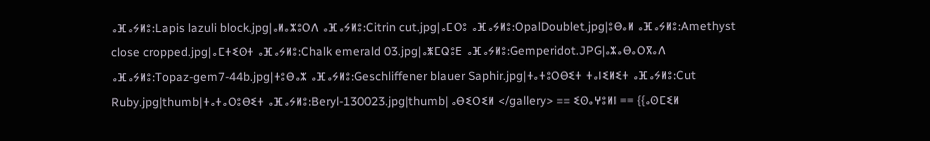ⴰⴼⴰⵢⵍⵓ:Lapis lazuli block.jpg|ⴰⵍⴰⵣⵓⵔⴷ ⴰⴼⴰⵢⵍⵓ:Citrin cut.jpg|ⴰⵎⵔⵓ ⴰⴼⴰⵢⵍⵓ:OpalDoublet.jpg|ⵓⴱⴰⵍ ⴰⴼⴰⵢⵍⵓ:Amethyst close cropped.jpg|ⴰⵎⵜⵉⵙⵜ ⴰⴼⴰⵢⵍⵓ:Chalk emerald 03.jpg|ⴰⵥⵎⵕⵓⴹ ⴰⴼⴰⵢⵍⵓ:Gemperidot.JPG|ⴰⵣⴰⴱⴰⵔⴳⴰⴷ ⴰⴼⴰⵢⵍⵓ:Topaz-gem7-44b.jpg|ⵜⵓⴱⴰⵣ ⴰⴼⴰⵢⵍⵓ:Geschliffener blauer Saphir.jpg|ⵜⴰⵜⵓⵔⴱⵉⵜ ⵜⴰⵏⵉⵍⵉⵜ ⴰⴼⴰⵢⵍⵓ:Cut Ruby.jpg|thumb|ⵜⴰⵜⴰⵔⵓⴱⵉⵜ ⴰⴼⴰⵢⵍⵓ:Beryl-130023.jpg|thumb| ⴰⴱⵉⵔⵉⵍ </gallery> == ⵉⵙⴰⵖⵓⵍⵏ == {{ⴰⵙⵎⵉⵍ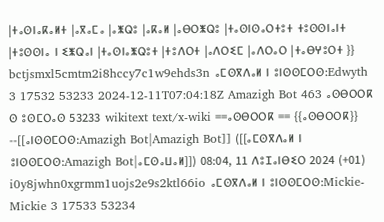|ⵜⴰⵙⵏⴰⴽⴰⵍⵜ |ⴰⴳⴰⵎⴰ |ⴰⵥⵕⵓ |ⴰⴽⴰⵍ |ⴰⴱⵔⵥⵕⵓ |ⵜⴰⵙⵏⵙⴰⵔⵜⵓⵜ ⵜⵓⵙⵙⵏⴰⵏⵜ |ⵜⵓⵙⵙⵏⴰ ⵏ ⵉⵥⵕⴰⵏ |ⵜⴰⵙⵏⴰⵥⵕⵓⵜ |ⵜⵓⴷⵔⵜ |ⴰⴷⵔⵉⵎ |ⴰⴷⵔⴰⵔ |ⵜⴰⴱⵖⵓⵔⵜ }} bctjsmxl5cmtm2i8hccy7c1w9ehds3n ⴰⵎⵙⴳⴷⴰⵍ ⵏ ⵓⵏⵙⵙⵎⵔⵙ:Edwyth 3 17532 53233 2024-12-11T07:04:18Z Amazigh Bot 463 ⴰⵙⴱⵔⵔⴽ ⵙ ⵓⵙⵎⵔⴰⵙ 53233 wikitext text/x-wiki ==ⴰⵙⴱⵔⵔⴽ == {{ⴰⵙⴱⵔⵔⴽ}} --[[ⴰⵏⵙⵙⵎⵔⵙ:Amazigh Bot|Amazigh Bot]] ([[ⴰⵎⵙⴳⴷⴰⵍ ⵏ ⵓⵏⵙⵙⵎⵔⵙ:Amazigh Bot|ⴰⵎⵙⴰⵡⴰⵍ]]) 08:04, 11 ⴷⵓⵊⴰⵏⴱⵉⵔ 2024 (+01) i0y8jwhn0xgrmm1uojs2e9s2ktl66io ⴰⵎⵙⴳⴷⴰⵍ ⵏ ⵓⵏⵙⵙⵎⵔⵙ:Mickie-Mickie 3 17533 53234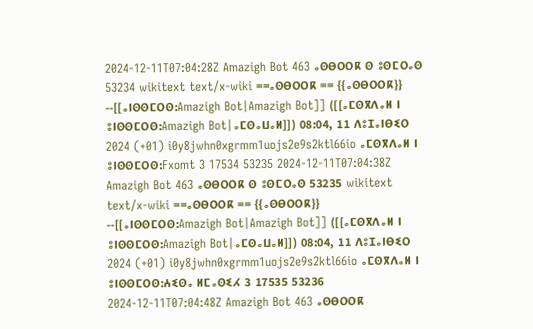2024-12-11T07:04:28Z Amazigh Bot 463 ⴰⵙⴱⵔⵔⴽ ⵙ ⵓⵙⵎⵔⴰⵙ 53234 wikitext text/x-wiki ==ⴰⵙⴱⵔⵔⴽ == {{ⴰⵙⴱⵔⵔⴽ}} --[[ⴰⵏⵙⵙⵎⵔⵙ:Amazigh Bot|Amazigh Bot]] ([[ⴰⵎⵙⴳⴷⴰⵍ ⵏ ⵓⵏⵙⵙⵎⵔⵙ:Amazigh Bot|ⴰⵎⵙⴰⵡⴰⵍ]]) 08:04, 11 ⴷⵓⵊⴰⵏⴱⵉⵔ 2024 (+01) i0y8jwhn0xgrmm1uojs2e9s2ktl66io ⴰⵎⵙⴳⴷⴰⵍ ⵏ ⵓⵏⵙⵙⵎⵔⵙ:Fxomt 3 17534 53235 2024-12-11T07:04:38Z Amazigh Bot 463 ⴰⵙⴱⵔⵔⴽ ⵙ ⵓⵙⵎⵔⴰⵙ 53235 wikitext text/x-wiki ==ⴰⵙⴱⵔⵔⴽ == {{ⴰⵙⴱⵔⵔⴽ}} --[[ⴰⵏⵙⵙⵎⵔⵙ:Amazigh Bot|Amazigh Bot]] ([[ⴰⵎⵙⴳⴷⴰⵍ ⵏ ⵓⵏⵙⵙⵎⵔⵙ:Amazigh Bot|ⴰⵎⵙⴰⵡⴰⵍ]]) 08:04, 11 ⴷⵓⵊⴰⵏⴱⵉⵔ 2024 (+01) i0y8jwhn0xgrmm1uojs2e9s2ktl66io ⴰⵎⵙⴳⴷⴰⵍ ⵏ ⵓⵏⵙⵙⵎⵔⵙ:ⵄⵉⵙⴰ ⵍⵎⴰⵙⵉⵃ 3 17535 53236 2024-12-11T07:04:48Z Amazigh Bot 463 ⴰⵙⴱⵔⵔⴽ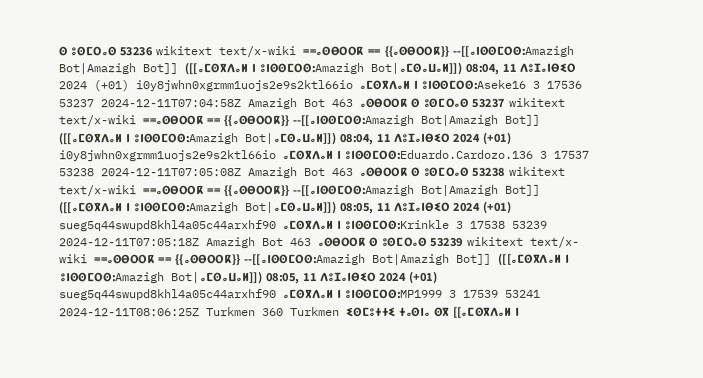ⵙ ⵓⵙⵎⵔⴰⵙ 53236 wikitext text/x-wiki ==ⴰⵙⴱⵔⵔⴽ == {{ⴰⵙⴱⵔⵔⴽ}} --[[ⴰⵏⵙⵙⵎⵔⵙ:Amazigh Bot|Amazigh Bot]] ([[ⴰⵎⵙⴳⴷⴰⵍ ⵏ ⵓⵏⵙⵙⵎⵔⵙ:Amazigh Bot|ⴰⵎⵙⴰⵡⴰⵍ]]) 08:04, 11 ⴷⵓⵊⴰⵏⴱⵉⵔ 2024 (+01) i0y8jwhn0xgrmm1uojs2e9s2ktl66io ⴰⵎⵙⴳⴷⴰⵍ ⵏ ⵓⵏⵙⵙⵎⵔⵙ:Aseke16 3 17536 53237 2024-12-11T07:04:58Z Amazigh Bot 463 ⴰⵙⴱⵔⵔⴽ ⵙ ⵓⵙⵎⵔⴰⵙ 53237 wikitext text/x-wiki ==ⴰⵙⴱⵔⵔⴽ == {{ⴰⵙⴱⵔⵔⴽ}} --[[ⴰⵏⵙⵙⵎⵔⵙ:Amazigh Bot|Amazigh Bot]] ([[ⴰⵎⵙⴳⴷⴰⵍ ⵏ ⵓⵏⵙⵙⵎⵔⵙ:Amazigh Bot|ⴰⵎⵙⴰⵡⴰⵍ]]) 08:04, 11 ⴷⵓⵊⴰⵏⴱⵉⵔ 2024 (+01) i0y8jwhn0xgrmm1uojs2e9s2ktl66io ⴰⵎⵙⴳⴷⴰⵍ ⵏ ⵓⵏⵙⵙⵎⵔⵙ:Eduardo.Cardozo.136 3 17537 53238 2024-12-11T07:05:08Z Amazigh Bot 463 ⴰⵙⴱⵔⵔⴽ ⵙ ⵓⵙⵎⵔⴰⵙ 53238 wikitext text/x-wiki ==ⴰⵙⴱⵔⵔⴽ == {{ⴰⵙⴱⵔⵔⴽ}} --[[ⴰⵏⵙⵙⵎⵔⵙ:Amazigh Bot|Amazigh Bot]] ([[ⴰⵎⵙⴳⴷⴰⵍ ⵏ ⵓⵏⵙⵙⵎⵔⵙ:Amazigh Bot|ⴰⵎⵙⴰⵡⴰⵍ]]) 08:05, 11 ⴷⵓⵊⴰⵏⴱⵉⵔ 2024 (+01) sueg5q44swupd8khl4a05c44arxhf90 ⴰⵎⵙⴳⴷⴰⵍ ⵏ ⵓⵏⵙⵙⵎⵔⵙ:Krinkle 3 17538 53239 2024-12-11T07:05:18Z Amazigh Bot 463 ⴰⵙⴱⵔⵔⴽ ⵙ ⵓⵙⵎⵔⴰⵙ 53239 wikitext text/x-wiki ==ⴰⵙⴱⵔⵔⴽ == {{ⴰⵙⴱⵔⵔⴽ}} --[[ⴰⵏⵙⵙⵎⵔⵙ:Amazigh Bot|Amazigh Bot]] ([[ⴰⵎⵙⴳⴷⴰⵍ ⵏ ⵓⵏⵙⵙⵎⵔⵙ:Amazigh Bot|ⴰⵎⵙⴰⵡⴰⵍ]]) 08:05, 11 ⴷⵓⵊⴰⵏⴱⵉⵔ 2024 (+01) sueg5q44swupd8khl4a05c44arxhf90 ⴰⵎⵙⴳⴷⴰⵍ ⵏ ⵓⵏⵙⵙⵎⵔⵙ:MP1999 3 17539 53241 2024-12-11T08:06:25Z Turkmen 360 Turkmen ⵉⵙⵎⵓⵜⵜⵉ ⵜⴰⵙⵏⴰ ⵙⴳ [[ⴰⵎⵙⴳⴷⴰⵍ ⵏ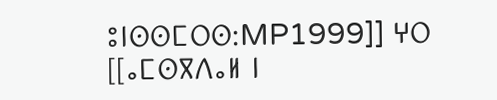ⵓⵏⵙⵙⵎⵔⵙ:MP1999]] ⵖⵔ [[ⴰⵎⵙⴳⴷⴰⵍ ⵏ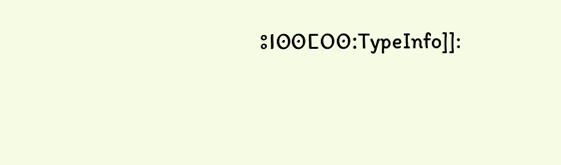ⵓⵏⵙⵙⵎⵔⵙ:TypeInfo]]: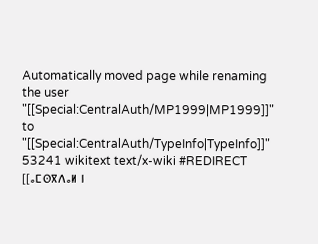Automatically moved page while renaming the user "[[Special:CentralAuth/MP1999|MP1999]]" to "[[Special:CentralAuth/TypeInfo|TypeInfo]]" 53241 wikitext text/x-wiki #REDIRECT [[ⴰⵎⵙⴳⴷⴰⵍ ⵏ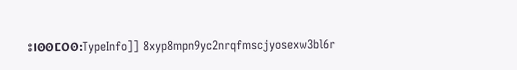ⵓⵏⵙⵙⵎⵔⵙ:TypeInfo]] 8xyp8mpn9yc2nrqfmscjyosexw3bl6r